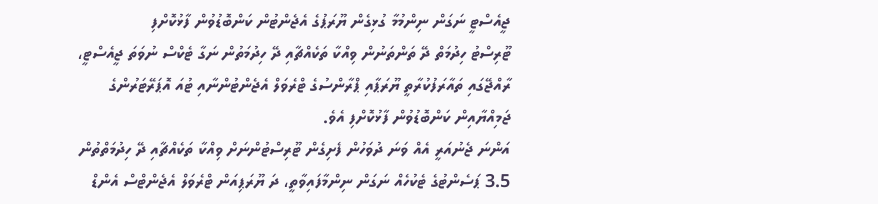ޖީއެސްޓީ ނަގަން ނިންމުމާ ގުޅިގެން ޔޫރަޕުގެ އެޖެންޓުން ކަންބޮޑުވުން ފާޅުކޮށްފި
ޓޫރިސްޓު ހިދުމަތް ދޭ ތަންތަނުން ވިއްކާ ތަކެއްޗާއި ދޭ ހިދުމަތުން ނަގާ ޓެކްސް ނުވަތަ ޖީއެސްޓީ، ރާއްޖޭގައި ތައާރަފުކުރާތީ ޔޫރަޕާއި ޕްރާންސުގެ ޓްރެވަލް އެޖެންޓުންނާއި ޓުއަ އޮޕަރޭޓަރުންގެ ޖަމިއްޔާއިން ކަންބޮޑުވުން ފާޅުކޮށްފި އެވެ.
އަންނަ ޖެނުއަރީ އެއް ވަނަ ދުވަހުން ފެށިގެން ޓޫރިސްޓުންނަށް ވިއްކާ ތަކެއްޗާއި ދޭ ހިދުމަތްތުން 3.5 ޕަސެންޓުގެ ޓެކުހެއް ނަގަން ނިންމާފައިވާތީ، ދަ ޔޫރަޕިއަން ޓްރެވަލް އެޖެންޓްސް އެންޑް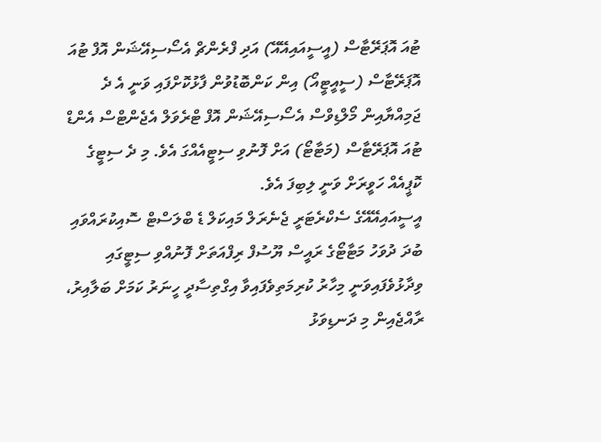ޓުއަ އޮޕަރޭޓާސް (އީސީއައިއޭއޭ) އަދި ފްރެންޗް އެސޯސިއޭޝަން އޮފް ޓުއަ އޮޕަރޭޓާސް (ސީއީޓީއޯ) އިން ކަންބޮޑުވުން ފާޅުކޮށްފައި ވަނީ އެ ދެ ޖަމިއްޔާއިން މޯލްޑިވްސް އެސޯސިއޭޝަން އޮފް ޓްރެވަލް އެޖެންޓްސް އެންޑް ޓުއަ އޮޕަރޭޓާސް (މަޓާޓޯ) އަށް ފޮނުވި ސިޓީއެއްގަ އެވެ. މި ދެ ސިޓީގެ ކޮޕީއެއް ހަވީރަށް ވަނީ ލިބިފަ އެވެ.
އީސީއައިއޭއޭގެ ސެކްރެޓަރީ ޖެނެރަލް މައިކަލް ޑެ ބްލަސްޓް ސޮއިކުރައްވައި ބުދަ ދުވަހު މަޓާޓޯގެ ރައީސް ޔޫސުފް ރިފްއަތަށް ފޮނުއްވި ސިޓީގައި ވިދާޅުވެފައިވަނީ މިހާރު ކުރިމަތިވެފައިވާ އިގްތިސާދީ ހީނަރު ކަމަށް ބަލާއިރު، ރާއްޖެއިން މި ދަނޑިވަޅު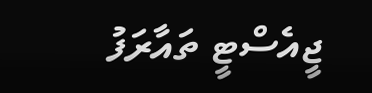ޖީއެސްޓީ ތައާރަފު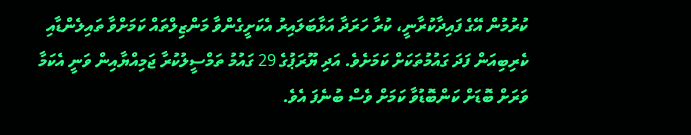ކުރުމުން އޭގެ ފައިދާކުރާނީ، ކުރާ ހަރަދާ އަޅާބަލައިރު އެކަށީގެންވާ މަންޒިލްތައް ކަމަށްވާ ތައިލެންޑާއި ކެރިބިއަން ފަދަ ގައުމުތަކަށް ކަމަށެވެ. އަދި ޔޫރަޕުގެ 29 ގައުމު ތަމްސީލުކުރާ ޖަމިއްޔާއިން ވަނީ އެކަމާ ވަރަށް ބޮޑަށް ކަންބޮޑުވާ ކަމަށް ވެސް ބުނެފަ އެވެ.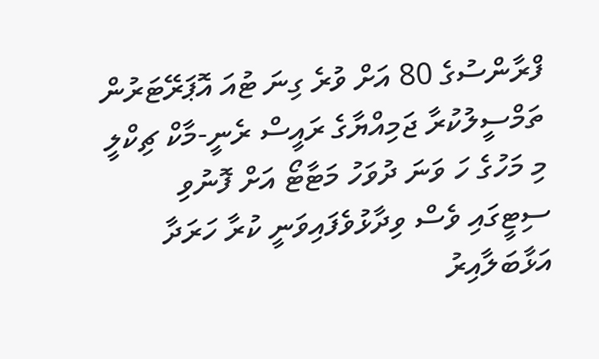ފްރާންސުގެ 80 އަށް ވުރެ ގިނަ ޓުއަ އޮޕަރޭޓަރުން ތަމްސީލުކުރާ ޖަމިއްޔާގެ ރައީސް ރެނީ-މާކް ޗިކްލީ މި މަހުގެ ހަ ވަނަ ދުވަހު މަޓާޓޯ އަށް ފޮނުވި ސިޓީގައި ވެސް ވިދާޅުވެފައިވަނީ ކުރާ ހަރަދާ އަޅާބަލާއިރު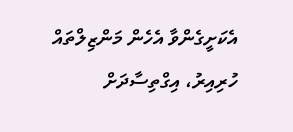އެކަށީގެންވާ އެހެން މަންޒިލްތައް ހުރިއިރު، އިގްތިސާދަށް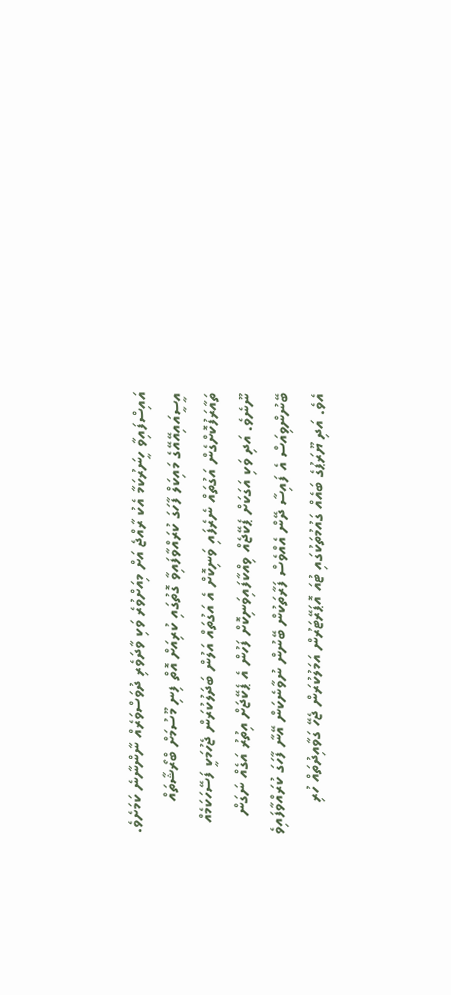އައިސްފައިވާ ހީނަރުކަމާ އެކު ރާއްޖެ އަށް މިއަށްވުރެ ވަކި ވާދަވެރި ދުވަސްވަރެއް ނާންނާނެ ކަމަށެވެ.
އީސީއައިއޭއޭގެ މައިކަލް ފާހަގަ ކުރައްވާފައިވާ ގޮތުގައި ކުރިއަށް އޮތް ފިނި މޫސުމަށް ބްރޯޝާތައް ތައާރަފުކޮށްގެން އަގުތައް ނެރެފައި ވަނިކޮށް އެ އަގުތައް އަލުން ބަދަލުކުރަން ޖެހުމަކީ ފަސޭހަކަމެއް ނޫނެވެ. އަދި ވަކި އަގަކަށް ޕެކޭޖެއް ވިއްކާފައިވަނިކޮށް ފަހުން އެ ޕެކޭޖަށް އިތުރު އަގެއް ނަގަން ބޭނުންވިއަސް އެ ފައިސާ ދޭން އެއްވެސް ފަރާތަކުން ބޭނުން ނުވާނެކަން އޭނާ ފާހަގަ ކުރައްވާފައިވެ އެވެ. އަދި ޔޫރަޕުގެ ބައެއް ގައުމުތަކުގައި ޓުއަ އޮޕަރޭޓަރުން އަމަލުކުރަން ޖެހޭ ގަވާއިދުތައް ހުރި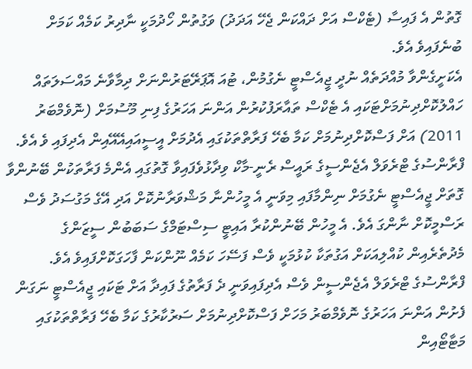ގޮތުން އެ ފައިސާ (ޓެކްސް އަށް ދައްކަން ޖެހޭ އަދަދު) ވަގުތުން ހޯދުމަކީ ނާދިރު ކަމެއް ކަމަށް ބުނެފައިވެ އެވެ.
އެކަށީގެންވާ މުއްދަތެއް ނުދީ ޖީއެސްޓީ ނެގުމުން، ޓުއަ އޮޕަރޭޓަރުންނަށް ދިމާވާނެ މައްސަލަތައް ހައްލުކޮށްދިނުމަށްޓަކައި އެ ޓެކްސް ތައާރަފުކުރުން އަންނަ އަހަރުގެ ފިނި މޫސުމަށް (ނޮވެމްބަރު 2011) އަށް ފަސްކޮށްދިނުމަށް ކަމާ ބެހޭ ފަރާތްތަކުގައި އެދުމަށް އީސީއައިއޭއޭއިން އެދިފައި ވެ އެވެ.
ފްރާންސުގެ ޓްރެވަލް އެޖެންސީގެ ރައީސް ރެނީ-މާކް ވިދާޅުވެފައިވާ ގޮތުގައި އެންމެ ފަރާތަކުން ބޭނުންވާ ގޮތަށް ޖީއެސްޓީ ނެގުމަށް ނިންމާފައި މިވަނީ އެ މީހުންނާ މަޝްވަރާނުކޮށް އަދި އޭގެ މަގުސަދު ވެސް ރަސްމީކޮށް ނާންގަ އެވެ. އެ މީހުން ބޭނުންކުރާ އައިޓީ ސިސްޓަމްގެ ސަބަބުން ސީޒަންގެ މެދުތެރެއިން ކުއްލިއަކަށް އަގުތަކާ ކުޅުމަކީ ވެސް ފަސޭހަ ކަމެއް ނޫންކަން ފާހަގަކޮށްފައިވެ އެވެ.
ފްރާންސުގެ ޓްރެވަލް އެޖެންސީން ވެސް އެދިފައިވަނީ ދެ ފަރާތުގެ ފައިދާ އަށް ޓަކައި ޖީއެސްޓީ ނަގަން ފެށުން އަންނަ އަހަރުގެ ނޮވެމްބަރު މަހަށް ފަސްކޮށްދިނުމަށް ސަރުކާރުގެ ކަމާ ބެހޭ ފަރާތްތަކުގައި މަޓާޓޯއިން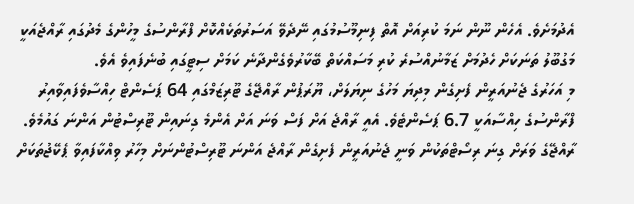އެދުމަށެވެ. އެހެން ނޫން ނަމަ ކުރިއަށް އޮތް ފިނިމޫސުމުގައި ނޭދެވޭ އަސަރުތަކެއްކޮށް ފްރާންސުގެ މީހުންގެ މެދުގައި ރާއްޖެއަކީ މަގުބޫލު ތަނަކަށް ހެދުމަށް ޒަމާނުއްސުރެ ކުރި މަސައްކަތް ބޭކާރުވެގެންދާނެ ކަމަށް ސިޓީގައި ބުނެފައިވެ އެވެ.
މި އަހަރުގެ ޖެނުއަރީން ފެށިގެން މިދިޔަ މަހުގެ ނިޔަލަށް، ޔޫރަޕުން ރާއްޖޭގެ ޓޫރިޒަމްގައި 64 ޕަސެންޓް ހިއްސާވެފައިވާއިރު ފްރާންސުގެ ހިއްސާއަކީ 6.7 ޕަސެންޓެވެ. އެއީ ރާއްޖެ އަށް ފަސް ވަނަ އަށް އެންމެ ގިނައިން ޓޫރިސްޓުން އަންނަ ގައުމެވެ.
ރާއްޖޭގެ ވަރަށް ގިނަ ރިސޯޓްތަކުން ވަނީ ޖެނުއަރީން ފެށިގެން ރާއްޖެ އަންނަ ޓޫރިސްޓުންނަށް މިހާރު ވިއްކާފައިވާ ޕެކޭޖުތަކަށް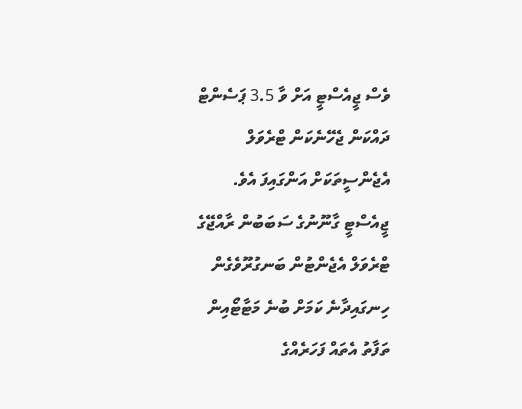ވެސް ޖީއެސްޓީ އަށް ވާ 3.5 ޕަސެންޓް ދައްކަން ޖެހޭނެކަން ޓްރެވަލް އެޖެންސީތަކަށް އަންގައިފަ އެވެ.
ޖީއެސްޓީ ގާނޫނުގެ ސަބަބުން ރާއްޖޭގެ ޓްރެވަލް އެޖެންޓުން ބަނގުރޫވެގެން ހިނގައިދާނެ ކަމަށް ބުނެ މަޓާޓޯއިން ތަފާތު އެތައް ފަހަރެއްގެ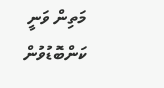މަތިން ވަނީ ކަންބޮޑުވުން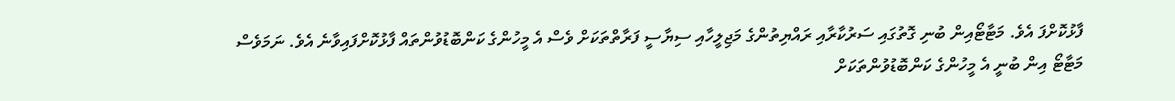ފާޅުކޮށްފަ އެވެ. މަޓާޓޯއިން ބުނި ގޮތުގައި ސަރުކާރާއި ރައްޔިތުންގެ މަޖިލީހާއި ސިޔާސީ ފަރާތްތަކަށް ވެސް އެ މީހުންގެ ކަންބޮޑުވުންތައް ފާޅުކޮށްފައިވާނެ އެވެ. ނަމަވެސް މަޓާޓޯ އިން ބުނީ އެ މީހުންގެ ކަންބޮޑުވުންތަކަށް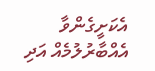އެކަށީގެންވާ އެއްބާރުލުމެއް އަދި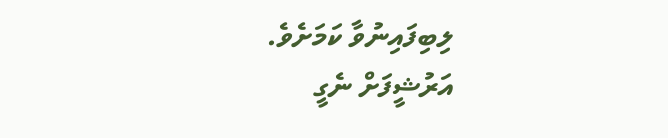ލިބިފައިނުވާ ކަމަށެވެ.
އަރުޝީފަށް ނެގީ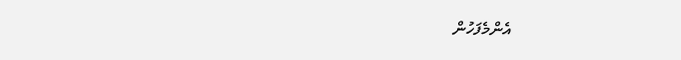އެންމެފަހުން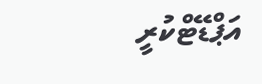އަޕްޑޭޓްކުރީ